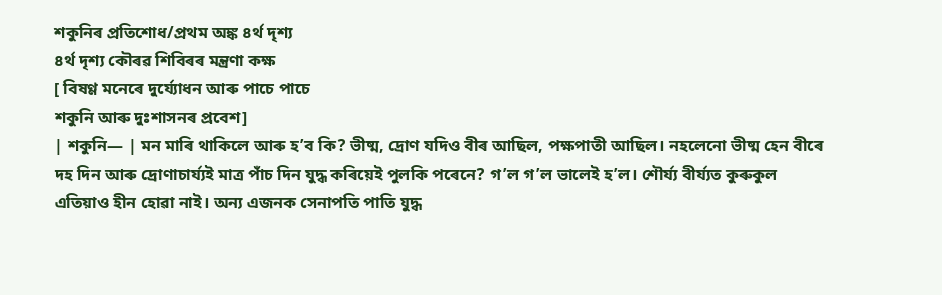শকুনিৰ প্ৰতিশোধ/প্ৰথম অঙ্ক ৪ৰ্থ দৃশ্য
৪ৰ্থ দৃশ্য কৌৰৱ শিবিৰৰ মন্ত্ৰণা কক্ষ
[ বিষণ্ণ মনেৰে দুৰ্য্যোধন আৰু পাচে পাচে
শকুনি আৰু দুঃশাসনৰ প্ৰবেশ]
| শকুনি— | মন মাৰি থাকিলে আৰু হ’ব কি? ভীষ্ম, দ্ৰোণ যদিও বীৰ আছিল, পক্ষপাতী আছিল। নহলেনো ভীষ্ম হেন বীৰে দহ দিন আৰু দ্ৰোণাচাৰ্য্যই মাত্ৰ পাঁচ দিন যুদ্ধ কৰিয়েই পুলকি পৰেনে? গ’ল গ’ল ভালেই হ’ল। শৌৰ্য্য বীৰ্য্যত কুৰুকুল এতিয়াও হীন হোৱা নাই। অন্য এজনক সেনাপতি পাতি যুদ্ধ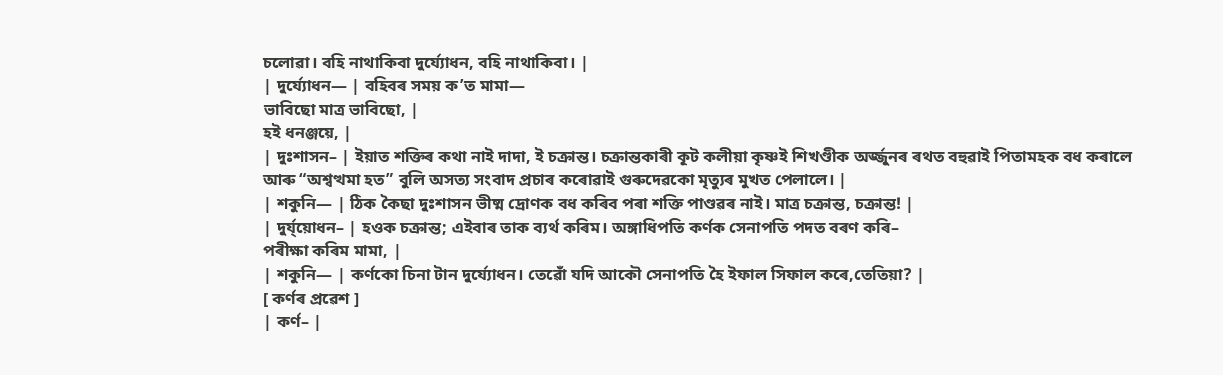চলোৱা। বহি নাথাকিবা দুৰ্য্যোধন, বহি নাথাকিবা। |
| দুৰ্য্যোধন— | বহিবৰ সময় ক’ত মামা—
ভাবিছো মাত্ৰ ভাবিছো, |
হই ধনঞ্জয়ে, |
| দুঃশাসন– | ইয়াত শক্তিৰ কথা নাই দাদা, ই চক্ৰান্ত। চক্ৰান্তকাৰী কূট কলীয়া কৃষ্ণই শিখণ্ডীক অৰ্জ্জুনৰ ৰথত বহুৱাই পিতামহক বধ কৰালে আৰু “অশ্বত্থমা হত” বুলি অসত্য সংবাদ প্ৰচাৰ কৰোৱাই গুৰুদেৱকো মৃত্যুৰ মুখত পেলালে। |
| শকুনি— | ঠিক কৈছা দুঃশাসন ভীষ্ম দ্ৰোণক বধ কৰিব পৰা শক্তি পাণ্ডৱৰ নাই। মাত্ৰ চক্ৰান্ত, চক্ৰান্ত! |
| দুৰ্য্য়োধন– | হওক চক্ৰান্ত; এইবাৰ তাক ব্যৰ্থ কৰিম। অঙ্গাধিপতি কৰ্ণক সেনাপতি পদত বৰণ কৰি–
পৰীক্ষা কৰিম মামা, |
| শকুনি— | কৰ্ণকো চিনা টান দুৰ্য্যোধন। তেৱোঁ যদি আকৌ সেনাপতি হৈ ইফাল সিফাল কৰে,তেতিয়া? |
[ কৰ্ণৰ প্ৰৱেশ ]
| কৰ্ণ– |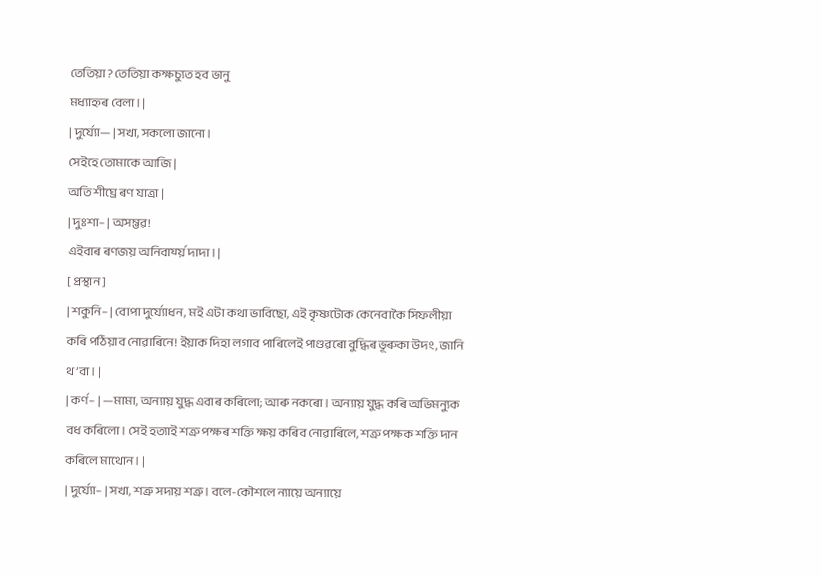তেতিয়া? তেতিয়া কক্ষচ্যুত হব ভানু
মধ্যাহ্নৰ বেলা। |
| দুৰ্য্যো— | সখা, সকলো জানো।
সেইহে তোমাকে আজি |
অতি শীঘ্ৰে ৰণ যাত্ৰা |
| দুঃশা– | অসম্ভৱ!
এইবাৰ ৰণজয় অনিবাৰ্য্য় দাদা। |
[ প্ৰস্থান ]
| শকুনি– | বোপা দুৰ্য্যোধন, মই এটা কথা ভাবিছো, এই কৃষ্ণটোক কেনেবাকৈ সিফলীয়া কৰি পঠিয়াব নোৱাৰিনে! ইয়াক দিহা লগাব পাৰিলেই পাণ্ডৱৰো বুদ্ধিৰ ভূৰুকা উদং, জানি থ’বা। |
| কৰ্ণ– | —মামা, অন্যায় যুদ্ধ এবাৰ কৰিলো; আৰু নকৰো। অন্যায় যুদ্ধ কৰি অভিমন্যুক বধ কৰিলো। সেই হত্যাই শত্ৰু পক্ষৰ শক্তি ক্ষয় কৰিব নোৱাৰিলে, শত্ৰু পক্ষক শক্তি দান কৰিলে মাথোন। |
| দুৰ্য্যো– | সখা, শত্ৰু সদায় শত্ৰু। বলে-কৌশলে ন্যায়ে অন্যায়ে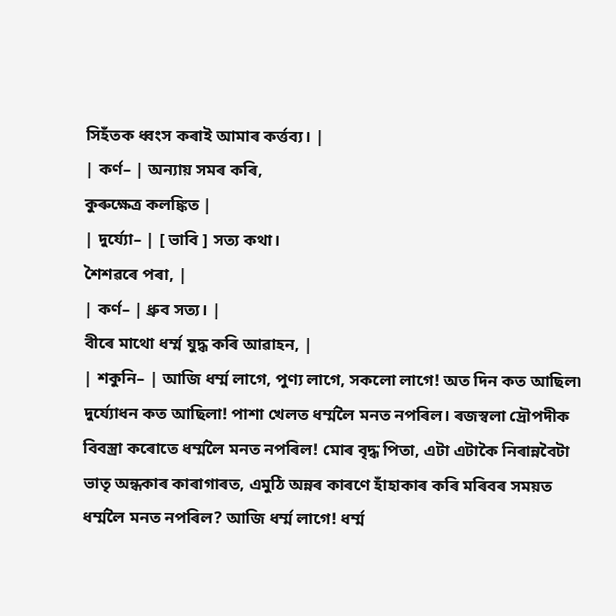সিহঁতক ধ্বংস কৰাই আমাৰ কৰ্ত্তব্য। |
| কৰ্ণ– | অন্যায় সমৰ কৰি,
কুৰুক্ষেত্ৰ কলঙ্কিত |
| দুৰ্য্যো– | [ ভাবি ] সত্য কথা।
শৈশৱৰে পৰা, |
| কৰ্ণ– | ধ্ৰুব সত্য। |
বীৰে মাথো ধৰ্ম্ম যুদ্ধ কৰি আৱাহন, |
| শকুনি– | আজি ধৰ্ম্ম লাগে, পুণ্য লাগে, সকলো লাগে! অত দিন কত আছিল৷ দুৰ্য্যোধন কত আছিলা! পাশা খেলত ধৰ্ম্মলৈ মনত নপৰিল। ৰজস্বলা দ্ৰৌপদীক বিবস্ত্ৰা কৰোতে ধৰ্ম্মলৈ মনত নপৰিল! মোৰ বৃদ্ধ পিতা, এটা এটাকৈ নিৰান্নবৈটা ভাতৃ অন্ধকাৰ কাৰাগাৰত, এমুঠি অন্নৰ কাৰণে হাঁহাকাৰ কৰি মৰিবৰ সময়ত ধৰ্ম্মলৈ মনত নপৰিল? আজি ধৰ্ম্ম লাগে! ধৰ্ম্ম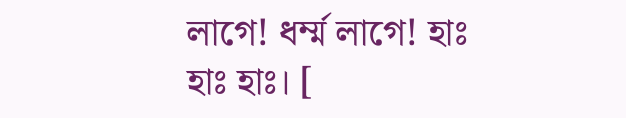লাগে! ধৰ্ম্ম লাগে! হাঃ
হাঃ হাঃ। [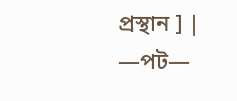প্ৰস্থান ] |
—পট—